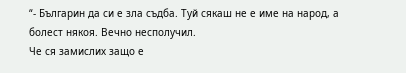“- Българин да си е зла съдба. Туй сякаш не е име на народ, а болест някоя. Вечно несполучил.
Че ся замислих защо е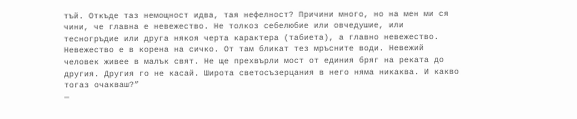тъй. Откъде таз немощност идва, тая нефелност? Причини много, но на мен ми ся чини, че главна е невежество. Не толкоз себелюбие или овчедушие, или тесногръдие или друга някоя черта карактера (табиета), а главно невежество. Невежество е в корена на сичко. От там бликат тез мръсните води. Невежий человек живее в малък свят. Не ще прехвърли мост от единия бряг на реката до другия. Другия го не касай. Широта светосъзерцания в него няма никаква. И какво тогаз очакваш?”
―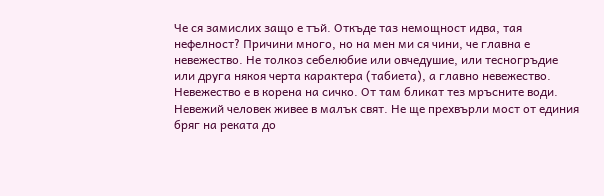Че ся замислих защо е тъй. Откъде таз немощност идва, тая нефелност? Причини много, но на мен ми ся чини, че главна е невежество. Не толкоз себелюбие или овчедушие, или тесногръдие или друга някоя черта карактера (табиета), а главно невежество. Невежество е в корена на сичко. От там бликат тез мръсните води. Невежий человек живее в малък свят. Не ще прехвърли мост от единия бряг на реката до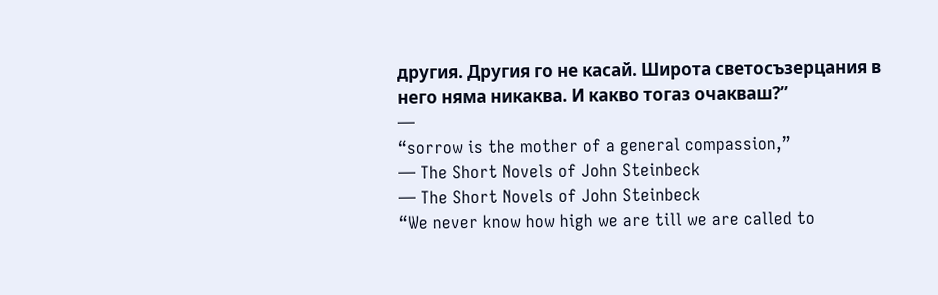другия. Другия го не касай. Широта светосъзерцания в него няма никаква. И какво тогаз очакваш?”
―
“sorrow is the mother of a general compassion,”
― The Short Novels of John Steinbeck
― The Short Novels of John Steinbeck
“We never know how high we are till we are called to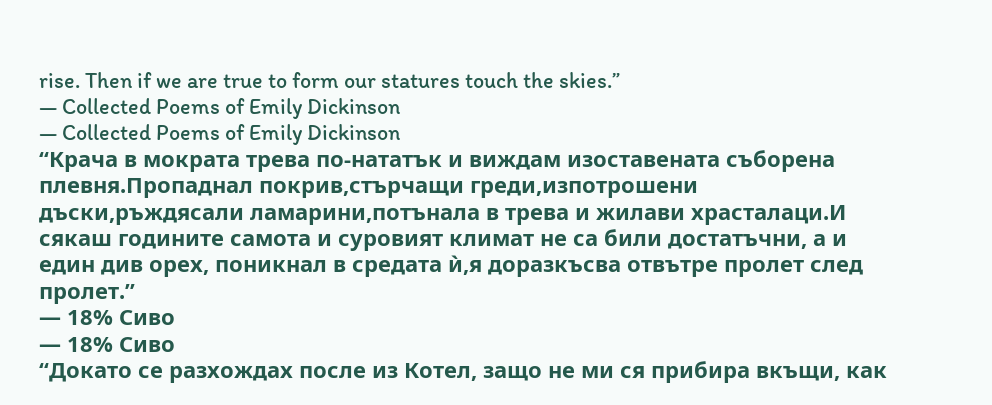rise. Then if we are true to form our statures touch the skies.”
― Collected Poems of Emily Dickinson
― Collected Poems of Emily Dickinson
“Крача в мократа трева по-нататък и виждам изоставената съборена плевня.Пропаднал покрив,стърчащи греди,изпотрошени дъски,ръждясали ламарини,потънала в трева и жилави храсталаци.И сякаш годините самота и суровият климат не са били достатъчни, а и един див орех, поникнал в средата ѝ,я доразкъсва отвътре пролет след пролет.”
― 18% Сиво
― 18% Сиво
“Докато се разхождах после из Котел, защо не ми ся прибира вкъщи, как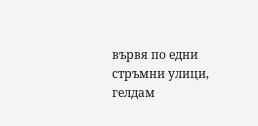вървя по едни стръмни улици, гелдам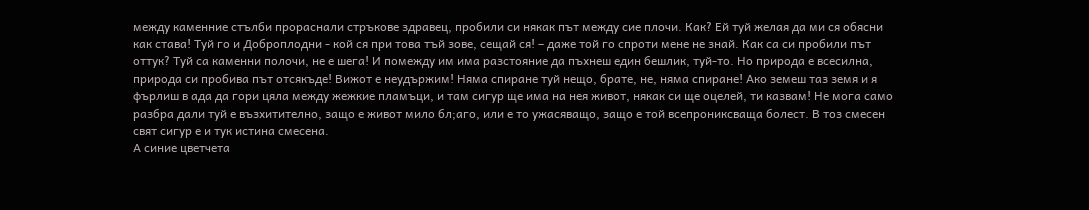между каменние стълби прораснали стръкове здравец, пробили си някак път между сие плочи. Как? Ей туй желая да ми ся обясни как става! Туй го и Доброплодни - кой ся при това тъй зове, сещай ся! – даже той го спроти мене не знай. Как са си пробили път оттук? Туй са каменни полочи, не е шега! И помежду им има разстояние да пъхнеш един бешлик, туй-то. Но природа е всесилна, природа си пробива път отсякъде! Вижот е неудържим! Няма спиране туй нещо, брате, не, няма спиране! Ако земеш таз земя и я фърлиш в ада да гори цяла между жежкие пламъци, и там сигур ще има на нея живот, някак си ще оцелей, ти казвам! Не мога само разбра дали туй е възхитително, защо е живот мило бл;аго, или е то ужасяващо, защо е той всепрониксваща болест. В тоз смесен свят сигур е и тук истина смесена.
А синие цветчета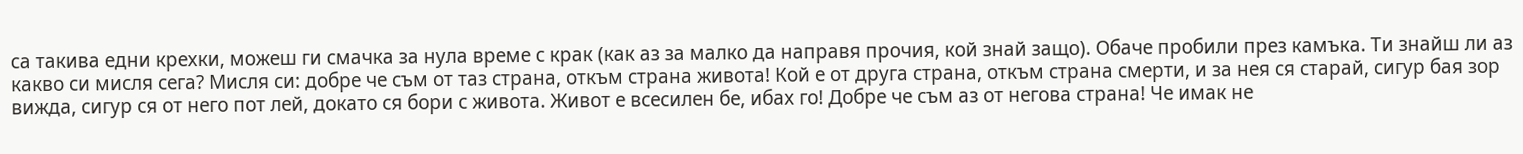са такива едни крехки, можеш ги смачка за нула време с крак (как аз за малко да направя прочия, кой знай защо). Обаче пробили през камъка. Ти знайш ли аз какво си мисля сега? Мисля си: добре че съм от таз страна, откъм страна живота! Кой е от друга страна, откъм страна смерти, и за нея ся старай, сигур бая зор вижда, сигур ся от него пот лей, докато ся бори с живота. Живот е всесилен бе, ибах го! Добре че съм аз от негова страна! Че имак не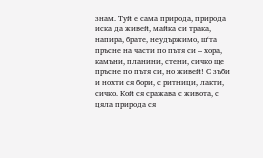знам. Туй е сама природа, природа иска да живей, майка си трака, напира, брате, неудържимо, ш‘та пръсне на части по пътя си – хора, камъни, планини, стени, сичко ще пръсне по пътя си, но живей! С зъби и нохти ся бори, с ритници, лакти, сичко. Кой ся сражава с живота, с цяла природа ся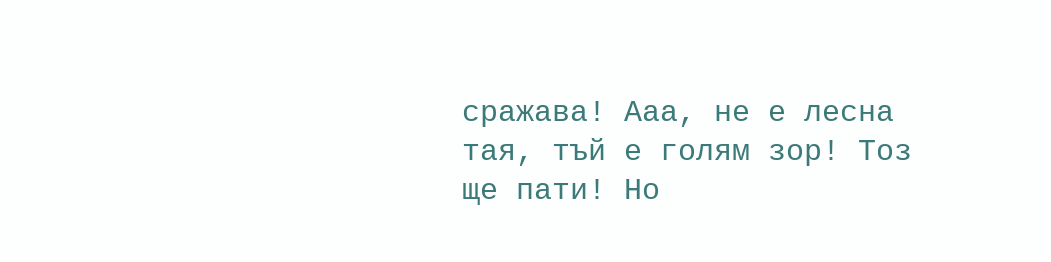сражава! Ааа, не е лесна тая, тъй е голям зор! Тоз ще пати! Но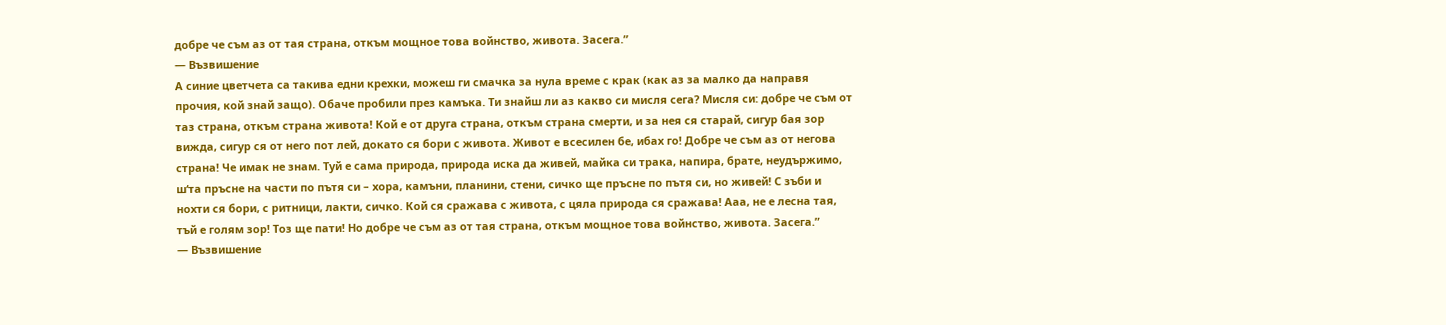добре че съм аз от тая страна, откъм мощное това войнство, живота. Засега.”
― Възвишение
А синие цветчета са такива едни крехки, можеш ги смачка за нула време с крак (как аз за малко да направя прочия, кой знай защо). Обаче пробили през камъка. Ти знайш ли аз какво си мисля сега? Мисля си: добре че съм от таз страна, откъм страна живота! Кой е от друга страна, откъм страна смерти, и за нея ся старай, сигур бая зор вижда, сигур ся от него пот лей, докато ся бори с живота. Живот е всесилен бе, ибах го! Добре че съм аз от негова страна! Че имак не знам. Туй е сама природа, природа иска да живей, майка си трака, напира, брате, неудържимо, ш‘та пръсне на части по пътя си – хора, камъни, планини, стени, сичко ще пръсне по пътя си, но живей! С зъби и нохти ся бори, с ритници, лакти, сичко. Кой ся сражава с живота, с цяла природа ся сражава! Ааа, не е лесна тая, тъй е голям зор! Тоз ще пати! Но добре че съм аз от тая страна, откъм мощное това войнство, живота. Засега.”
― Възвишение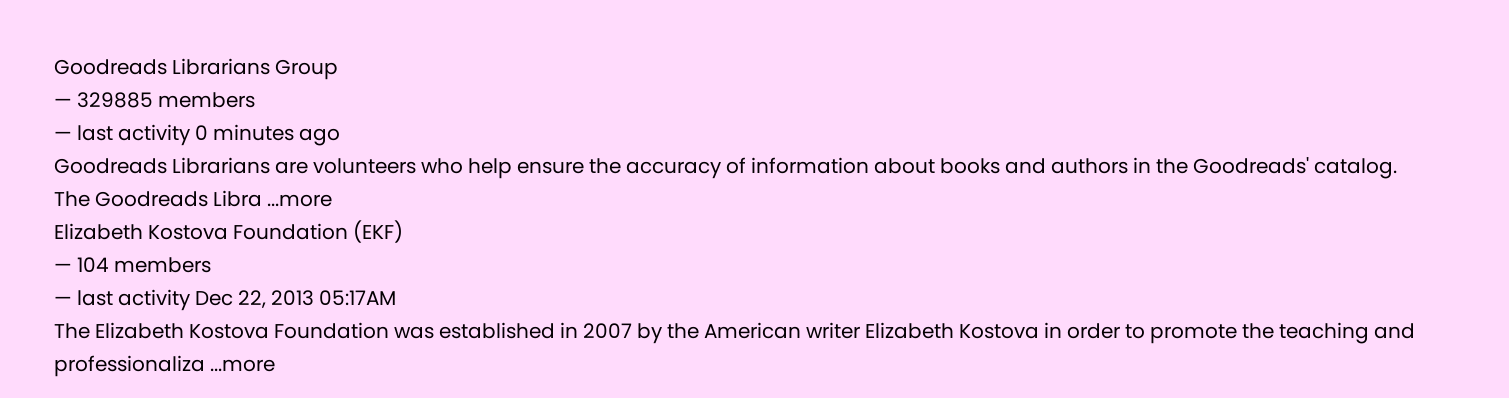Goodreads Librarians Group
— 329885 members
— last activity 0 minutes ago
Goodreads Librarians are volunteers who help ensure the accuracy of information about books and authors in the Goodreads' catalog. The Goodreads Libra ...more
Elizabeth Kostova Foundation (EKF)
— 104 members
— last activity Dec 22, 2013 05:17AM
The Elizabeth Kostova Foundation was established in 2007 by the American writer Elizabeth Kostova in order to promote the teaching and professionaliza ...more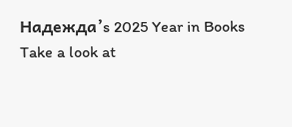Надежда’s 2025 Year in Books
Take a look at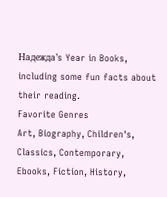Надежда’s Year in Books, including some fun facts about their reading.
Favorite Genres
Art, Biography, Children's, Classics, Contemporary, Ebooks, Fiction, History,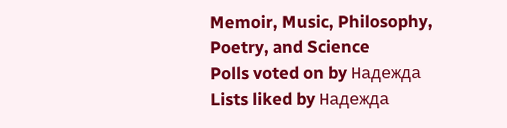Memoir, Music, Philosophy, Poetry, and Science
Polls voted on by Надежда
Lists liked by Надежда